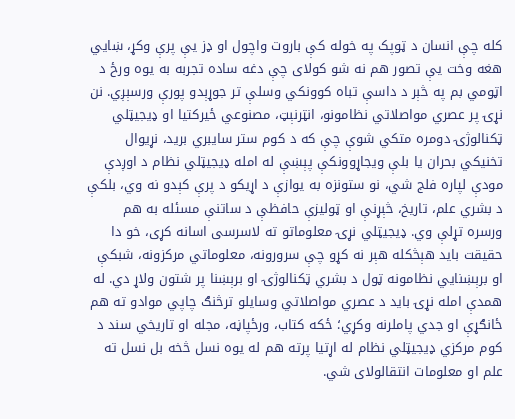کله چې انسان د ټوپک په خوله کې باروت واچول او ډز یې پرې وکړ، ښايي هغه وخت یې تصور هم نه شو کولای چې دغه ساده تجربه به یوه ورځ د اټومي بم په څېر د داسې تباه کوونکي وسلې تر جوړېدو پورې ورسېږي. نن نړۍ پر عصري مواصلاتي نظامونو، انټرنېټ، مصنوعي ځیرکتیا او ډیجیټلي ټکنالوژۍ دومره متکي شوې چې که د کوم ستر سایبري برید، نړیوال تخنیکي بحران یا بلې ویجاړوونکې پېښې له امله ډیجیټلي نظام د اوږدې مودې لپاره فلج شي، نو ستونزه به یوازې د اړیکو د پرې کېدو نه وي، بلکې د بشري علم، تاریخ، څېړنې او ټولیزې حافظې د ساتنې مسئله به هم ورسره تړلې وي. ډیجیټلي نړۍ معلوماتو ته لاسرسی اسانه کړی، خو دا حقیقت باید هېڅکله هېر نه کړو چې سرورونه، معلوماتي مرکزونه، شبکې او برېښنايي نظامونه ټول د بشري ټکنالوژۍ او برېښنا پر شتون ولاړ دي. له همدې امله نړۍ باید د عصري مواصلاتي وسایلو ترڅنګ چاپي موادو ته هم ځانګړې او جدي پاملرنه وکړي؛ ځکه کتاب، ورځپاڼه، مجله او تاریخي سند د کوم مرکزي ډیجیټلي نظام له اړتیا پرته هم له یوه نسل څخه بل نسل ته علم او معلومات انتقالولای شي.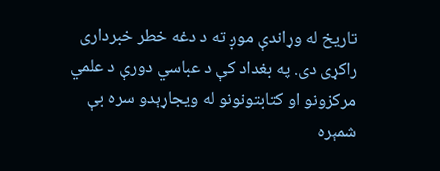تاریخ له وړاندې موږ ته د دغه خطر خبرداری راکړی دی. په بغداد کې د عباسي دورې د علمي مرکزونو او کتابتونونو له ویجاړېدو سره بې شمېره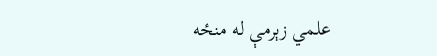علمي زېرمې له منځه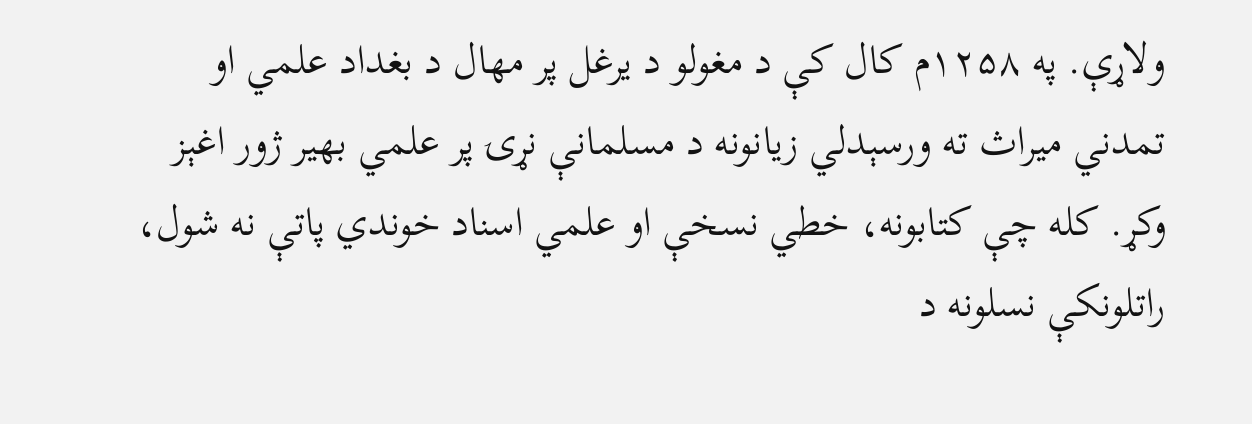ولاړې. په ۱۲۵۸م کال کې د مغولو د یرغل پر مهال د بغداد علمي او تمدني میراث ته ورسېدلي زیانونه د مسلمانې نړۍ پر علمي بهیر ژور اغېز وکړ. کله چې کتابونه، خطي نسخې او علمي اسناد خوندي پاتې نه شول، راتلونکې نسلونه د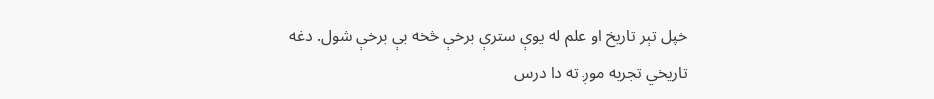خپل تېر تاریخ او علم له یوې سترې برخې څخه بې برخې شول. دغه تاریخي تجربه موږ ته دا درس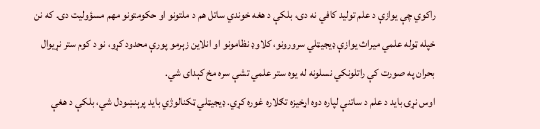راکوي چې یوازې د علم تولید کافي نه دی، بلکې د هغه خوندي ساتل هم د ملتونو او حکومتونو مهم مسؤولیت دی. که نن خپله ټوله علمي میراث یوازې ډیجیټلي سرورونو، کلاوډ نظامونو او انلاین زېرمو پورې محدود کړو، نو د کوم ستر نړیوال بحران په صورت کې راتلونکي نسلونه له یوه ستر علمي تشې سره مخ کېدای شي.
اوس نړۍ باید د علم د ساتنې لپاره دوه اړخیزه تګلاره غوره کړي. ډیجیټلي ټکنالوژي باید پرېنښودل شي، بلکې د هغې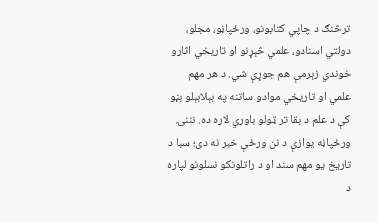ترڅنګ د چاپي کتابونو، ورځپاڼو، مجلو، دولتي اسنادو، علمي څېړنو او تاریخي اثارو خوندي زېرمې هم جوړې شي. د هر مهم علمي او تاریخي موادو ساتنه په بېلابېلو بڼو کې د علم د بقا تر ټولو باوري لاره ده. نننۍ ورځپاڼه یوازې د نن ورځې خبر نه دی؛ سبا د تاریخ یو مهم سند او د راتلونکو نسلونو لپاره د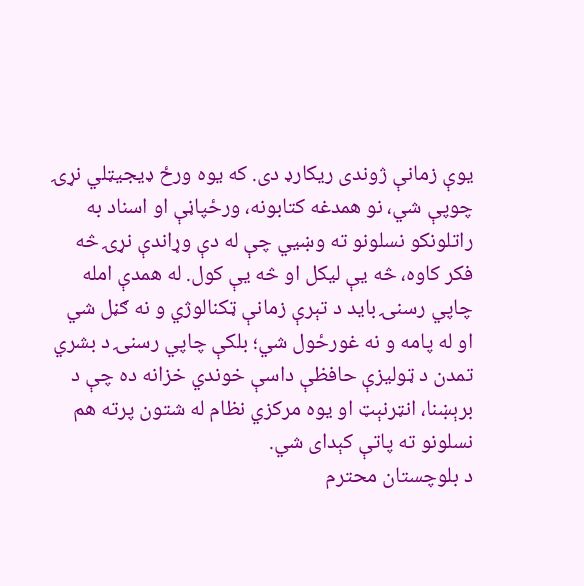یوې زمانې ژوندی ریکارډ دی. که یوه ورځ ډیجیټلي نړۍ چوپې شي، نو همدغه کتابونه، ورځپاڼې او اسناد به راتلونکو نسلونو ته وښيي چې له دې وړاندې نړۍ څه فکر کاوه، څه یې لیکل او څه یې کول. له همدې امله چاپي رسنۍ باید د تېرې زمانې ټکنالوژي و نه ګڼل شي او له پامه و نه غورځول شي؛ بلکې چاپي رسنۍ د بشري تمدن د ټولیزې حافظې داسې خوندي خزانه ده چې د برېښنا، انټرنېټ او یوه مرکزي نظام له شتون پرته هم نسلونو ته پاتې کېدای شي.
د بلوچستان محترم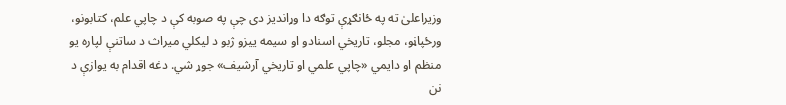وزیراعلیٰ ته په ځانګړې توګه دا وړاندیز دی چې په صوبه کې د چاپي علم، کتابونو، ورځپاڼو، مجلو، تاریخي اسنادو او سیمه ییزو ژبو د لیکلي میراث د ساتنې لپاره یو منظم او دایمي «چاپي علمي او تاریخي آرشیف» جوړ شي. دغه اقدام به یوازې د نن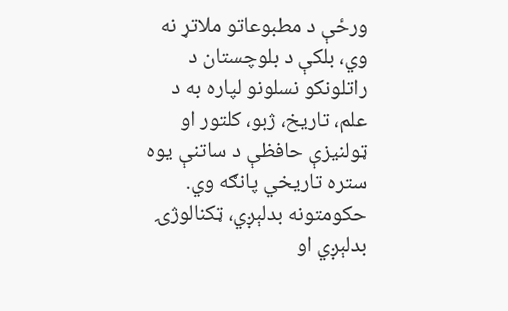ورځې د مطبوعاتو ملاتړ نه وي، بلکې د بلوچستان د راتلونکو نسلونو لپاره به د علم، تاریخ، ژبو، کلتور او ټولنیزې حافظې د ساتنې یوه ستره تاریخي پانګه وي. حکومتونه بدلېږي، ټکنالوژۍ بدلېږي او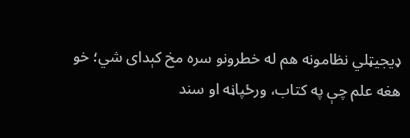ډیجیټلي نظامونه هم له خطرونو سره مخ کېدای شي؛ خو هغه علم چې په کتاب، ورځپاڼه او سند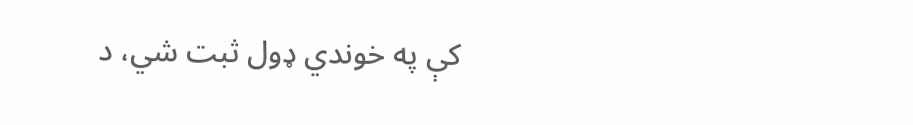کې په خوندي ډول ثبت شي، د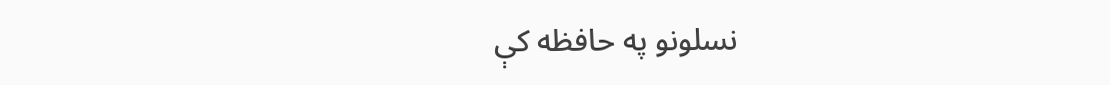نسلونو په حافظه کې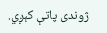ژوندی پاتې کېږي.